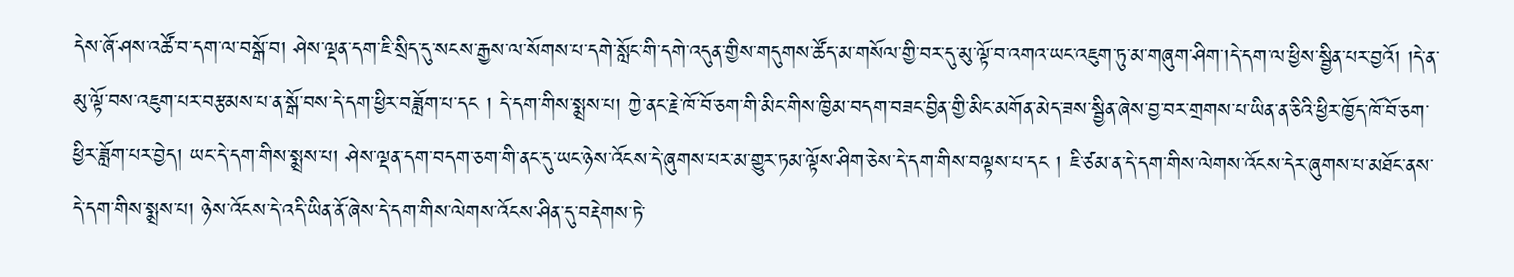དེས་ཞོ་ཤས་འཚོ་བ་དག་ལ་བསྒོ་བ། ཤེས་ལྡན་དག་ཇི་སྲིད་དུ་སངས་རྒྱས་ལ་སོགས་པ་དགེ་སློང་གི་དགེ་འདུན་གྱིས་གདུགས་ཚོད་མ་གསོལ་གྱི་བར་དུ་མུ་ལྟོ་བ་འགའ་ཡང་འཇུག་ཏུ་མ་གཞུག་ཤིག་།དེ་དག་ལ་ཕྱིས་སྦྱིན་པར་བྱའོ། །དེ་ན་མུ་ལྟོ་བས་འཇུག་པར་བརྩམས་པ་ན་སྒོ་བས་དེ་དག་ཕྱིར་བཟློག་པ་དང ། དེ་དག་གིས་སྨྲས་པ། ཀྱེ་ནང་རྗེ་ཁོ་བོ་ཅག་གི་མིང་གིས་ཁྱིམ་བདག་བཟང་བྱིན་གྱི་མིང་མགོན་མེད་ཟས་སྦྱིན་ཞེས་བྱ་བར་གྲགས་པ་ཡིན་ན་ཅིའི་ཕྱིར་ཁྱོད་ཁོ་བོ་ཅག་ཕྱིར་ཟློག་པར་བྱེད། ཡང་དེ་དག་གིས་སྨྲས་པ། ཤེས་ལྡན་དག་བདག་ཅག་གི་ནང་དུ་ཡང་ཉེས་འོངས་དེ་ཞུགས་པར་མ་གྱུར་ཏམ་ལྟོས་ཤིག་ཅེས་དེ་དག་གིས་བལྟས་པ་དང ། ཇི་ཙམ་ན་དེ་དག་གིས་ལེགས་འོངས་དེར་ཞུགས་པ་མཐོང་ནས་དེ་དག་གིས་སྨྲས་པ། ཉེས་འོངས་དེ་འདི་ཡིན་ནོ་ཞེས་དེ་དག་གིས་ལེགས་འོངས་ཤིན་དུ་བརྡེགས་ཏེ་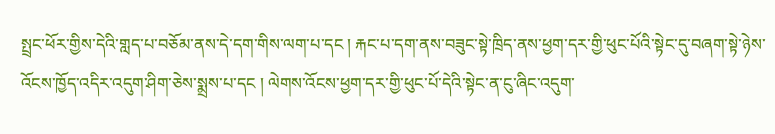སྤྲང་ཕོར་གྱིས་དེའི་གླད་པ་བཅོམ་ནས་དེ་དག་གིས་ལག་པ་དང ། རྐང་པ་དག་ནས་བཟུང་སྟེ་ཁྲིད་ནས་ཕྱག་དར་གྱི་ཕུང་པོའི་སྟེང་དུ་བཞག་སྟེ་ཉེས་འོངས་ཁྱོད་འདིར་འདུག་ཤིག་ཅེས་སྨྲས་པ་དང ། ལེགས་འོངས་ཕྱག་དར་གྱི་ཕུང་པོ་དེའི་སྟེང་ན་ངུ་ཞིང་འདུག་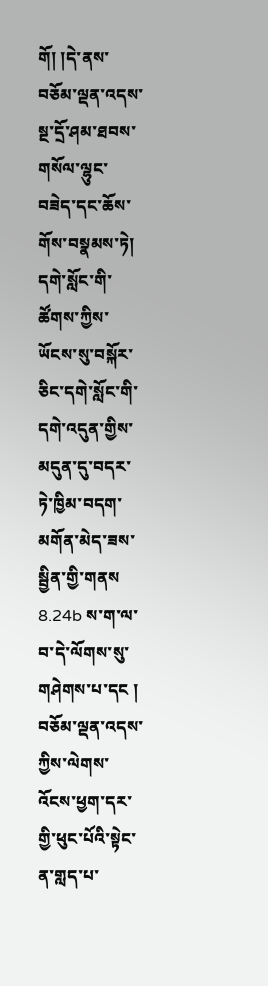གོ། །དེ་ནས་བཅོམ་ལྡན་འདས་སྔ་དྲོ་ཤམ་ཐབས་གསོལ་ལྷུང་བཟེད་དང་ཆོས་གོས་བསྣམས་ཏེ། དགེ་སློང་གི་ཚོགས་ཀྱིས་ཡོངས་སུ་བསྐོར་ཅིང་དགེ་སློང་གི་དགེ་འདུན་གྱིས་མདུན་དུ་བདར་ཏེ་ཁྱིམ་བདག་མགོན་མེད་ཟས་སྦྱིན་གྱི་གནས 8.24b ས་ག་ལ་བ་དེ་ལོགས་སུ་གཤེགས་པ་དང ། བཅོམ་ལྡན་འདས་ཀྱིས་ལེགས་འོངས་ཕྱག་དར་གྱི་ཕུང་པོའི་སྟེང་ན་གླད་པ་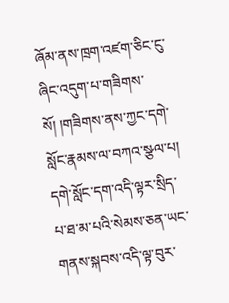ཞོམ་ནས་ཁྲག་འཛག་ཅིང་ངུ་ཞིང་འདུག་པ་གཟིགས་སོ། །གཟིགས་ནས་ཀྱང་དགེ་སློང་རྣམས་ལ་བཀའ་སྩལ་པ། དགེ་སློང་དག་འདི་ལྟར་སྲིད་པ་ཐ་མ་པའི་སེམས་ཅན་ཡང་གནས་སྐབས་འདི་ལྟ་བུར་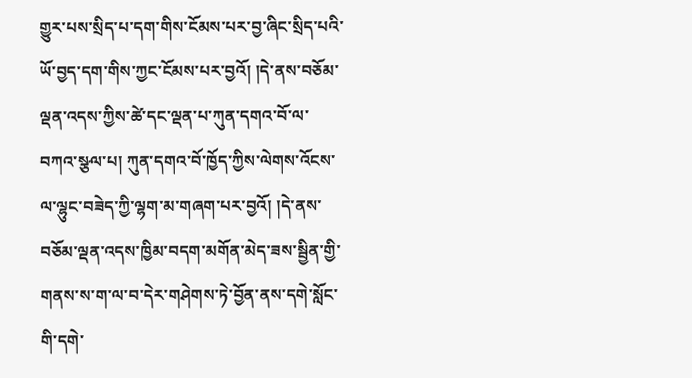གྱུར་པས་སྲིད་པ་དག་གིས་ངོམས་པར་བྱ་ཞིང་སྲིད་པའི་ཡོ་བྱད་དག་གིས་ཀྱང་ངོམས་པར་བྱའོ། །དེ་ནས་བཅོམ་ལྡན་འདས་ཀྱིས་ཚེ་དང་ལྡན་པ་ཀུན་དགའ་བོ་ལ་བཀའ་སྩལ་པ། ཀུན་དགའ་བོ་ཁྱོད་ཀྱིས་ལེགས་འོངས་ལ་ལྷུང་བཟེད་ཀྱི་ལྷག་མ་གཞག་པར་བྱའོ། །དེ་ནས་བཅོམ་ལྡན་འདས་ཁྱིམ་བདག་མགོན་མེད་ཟས་སྦྱིན་གྱི་གནས་ས་ག་ལ་བ་དེར་གཤེགས་ཏེ་བྱོན་ནས་དགེ་སློང་གི་དགེ་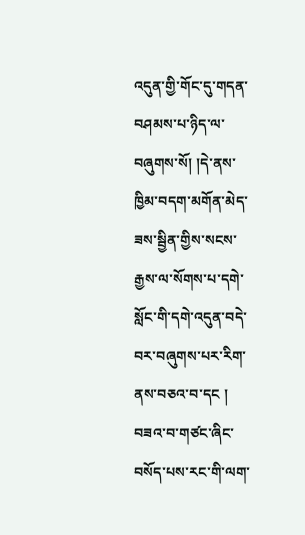འདུན་གྱི་གོང་དུ་གདན་བཤམས་པ་ཉིད་ལ་བཞུགས་སོ། །དེ་ནས་ཁྱིམ་བདག་མགོན་མེད་ཟས་སྦྱིན་གྱིས་སངས་རྒྱས་ལ་སོགས་པ་དགེ་སློང་གི་དགེ་འདུན་བདེ་བར་བཞུགས་པར་རིག་ནས་བཅའ་བ་དང ། བཟའ་བ་གཙང་ཞིང་བསོད་པས་རང་གི་ལག་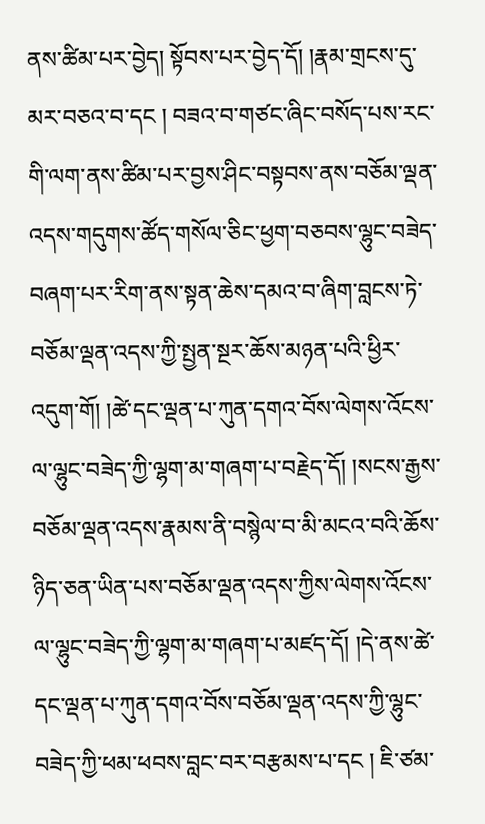ནས་ཚིམ་པར་བྱེད། སྟོབས་པར་བྱེད་དོ། །རྣམ་གྲངས་དུ་མར་བཅའ་བ་དང ། བཟའ་བ་གཙང་ཞིང་བསོད་པས་རང་གི་ལག་ནས་ཚིམ་པར་བྱས་ཤིང་བསྟབས་ནས་བཅོམ་ལྡན་འདས་གདུགས་ཚོད་གསོལ་ཅིང་ཕྱག་བཅབས་ལྷུང་བཟེད་བཞག་པར་རིག་ནས་སྟན་ཆེས་དམའ་བ་ཞིག་བླངས་ཏེ་བཅོམ་ལྡན་འདས་ཀྱི་སྤྱན་སྔར་ཆོས་མཉན་པའི་ཕྱིར་འདུག་གོ། །ཚེ་དང་ལྡན་པ་ཀུན་དགའ་བོས་ལེགས་འོངས་ལ་ལྷུང་བཟེད་ཀྱི་ལྷག་མ་གཞག་པ་བརྗེད་དོ། །སངས་རྒྱས་བཅོམ་ལྡན་འདས་རྣམས་ནི་བསྙེལ་བ་མི་མངའ་བའི་ཆོས་ཉིད་ཅན་ཡིན་པས་བཅོམ་ལྡན་འདས་ཀྱིས་ལེགས་འོངས་ལ་ལྷུང་བཟེད་ཀྱི་ལྷག་མ་གཞག་པ་མཛད་དོ། །དེ་ནས་ཚེ་དང་ལྡན་པ་ཀུན་དགའ་བོས་བཅོམ་ལྡན་འདས་ཀྱི་ལྷུང་བཟེད་ཀྱི་ཕམ་ཕབས་བླང་བར་བརྩམས་པ་དང ། ཇི་ཙམ་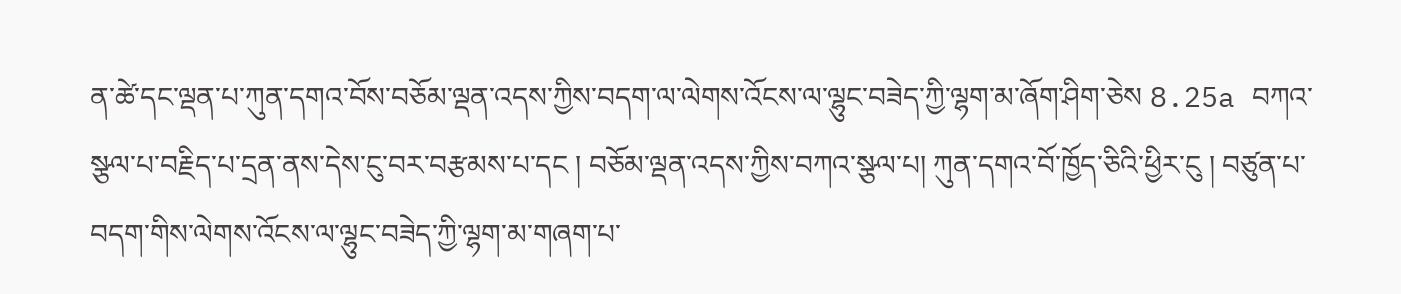ན་ཚེ་དང་ལྡན་པ་ཀུན་དགའ་བོས་བཅོམ་ལྡན་འདས་ཀྱིས་བདག་ལ་ལེགས་འོངས་ལ་ལྷུང་བཟེད་ཀྱི་ལྷག་མ་ཞོག་ཤིག་ཅེས 8.25a བཀའ་སྩལ་པ་བརྗིད་པ་དྲན་ནས་དེས་ངུ་བར་བརྩམས་པ་དང ། བཅོམ་ལྡན་འདས་ཀྱིས་བཀའ་སྩལ་པ། ཀུན་དགའ་བོ་ཁྱོད་ཅིའི་ཕྱིར་ངུ ། བཙུན་པ་བདག་གིས་ལེགས་འོངས་ལ་ལྷུང་བཟེད་ཀྱི་ལྷག་མ་གཞག་པ་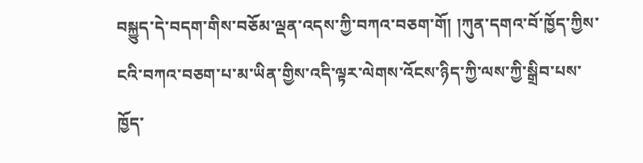བསྐྱུད་དེ་བདག་གིས་བཅོམ་ལྡན་འདས་ཀྱི་བཀའ་བཅག་གོ། །ཀུན་དགའ་བོ་ཁྱོད་ཀྱིས་ངའི་བཀའ་བཅག་པ་མ་ཡིན་གྱིས་འདི་ལྟར་ལེགས་འོངས་ཉིད་ཀྱི་ལས་ཀྱི་སྒྲིབ་པས་ཁྱོད་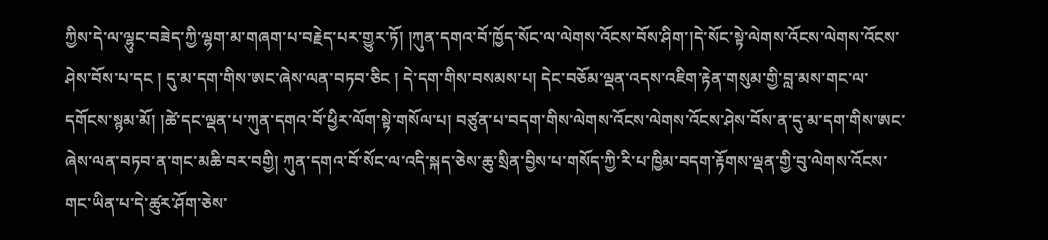ཀྱིས་དེ་ལ་ལྷུང་བཟེད་ཀྱི་ལྷག་མ་གཞག་པ་བརྗེད་པར་གྱུར་ཏོ། །ཀུན་དགའ་བོ་ཁྱོད་སོང་ལ་ལེགས་འོངས་བོས་ཤིག་།དེ་སོང་སྟེ་ལེགས་འོངས་ལེགས་འོངས་ཤེས་བོས་པ་དང ། དུ་མ་དག་གིས་ཨང་ཞེས་ལན་བཏབ་ཅིང ། དེ་དག་གིས་བསམས་པ། དེང་བཅོམ་ལྡན་འདས་འཇིག་རྟེན་གསུམ་གྱི་བླ་མས་གང་ལ་དགོངས་སྙམ་མོ། །ཚེ་དང་ལྡན་པ་ཀུན་དགའ་བོ་ཕྱིར་ལོག་སྟེ་གསོལ་པ། བཙུན་པ་བདག་གིས་ལེགས་འོངས་ལེགས་འོངས་ཤེས་བོས་ན་དུ་མ་དག་གིས་ཨང་ཞེས་ལན་བཏབ་ན་གང་མཆི་བར་བགྱི། ཀུན་དགའ་བོ་སོང་ལ་འདི་སྐད་ཅེས་ཆུ་སྲིན་བྱིས་པ་གསོད་ཀྱི་རི་པ་ཁྱིམ་བདག་རྟོགས་ལྡན་གྱི་བུ་ལེགས་འོངས་གང་ཡིན་པ་དེ་ཚུར་ཤོག་ཅེས་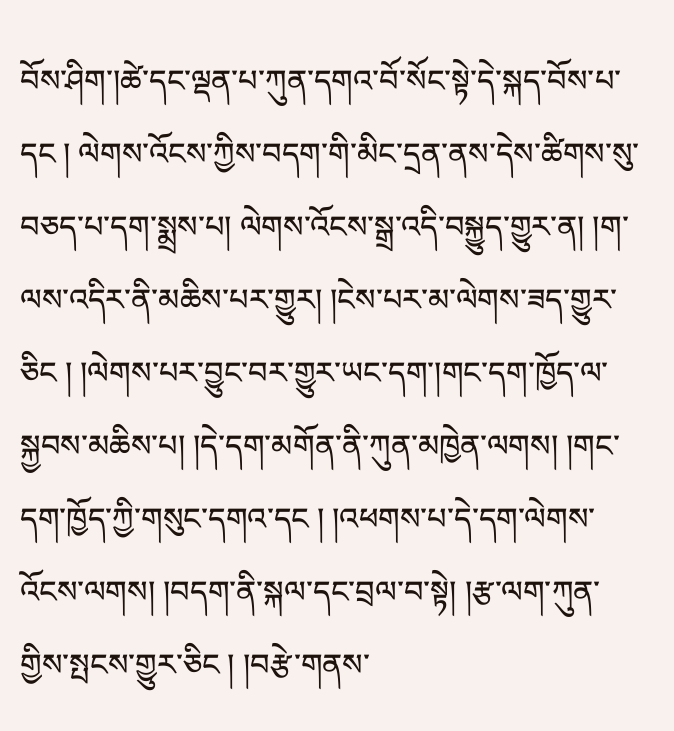བོས་ཤིག་།ཚེ་དང་ལྡན་པ་ཀུན་དགའ་བོ་སོང་སྟེ་དེ་སྐད་བོས་པ་དང ། ལེགས་འོངས་ཀྱིས་བདག་གི་མིང་དྲན་ནས་དེས་ཚིགས་སུ་བཅད་པ་དག་སྨྲས་པ། ལེགས་འོངས་སྒྲ་འདི་བསྐྱུད་གྱུར་ན། །ག་ལས་འདིར་ནི་མཆིས་པར་གྱུར། །ངེས་པར་མ་ལེགས་ཟད་གྱུར་ཅིང ། །ལེགས་པར་བྱུང་བར་གྱུར་ཡང་དག་།གང་དག་ཁྱོད་ལ་སྐྱབས་མཆིས་པ། །དེ་དག་མགོན་ནི་ཀུན་མཁྱེན་ལགས། །གང་དག་ཁྱོད་ཀྱི་གསུང་དགའ་དང ། །འཕགས་པ་དེ་དག་ལེགས་འོངས་ལགས། །བདག་ནི་སྐལ་དང་བྲལ་བ་སྟེ། །རྩ་ལག་ཀུན་གྱིས་སྤངས་གྱུར་ཅིང ། །བརྩེ་གནས་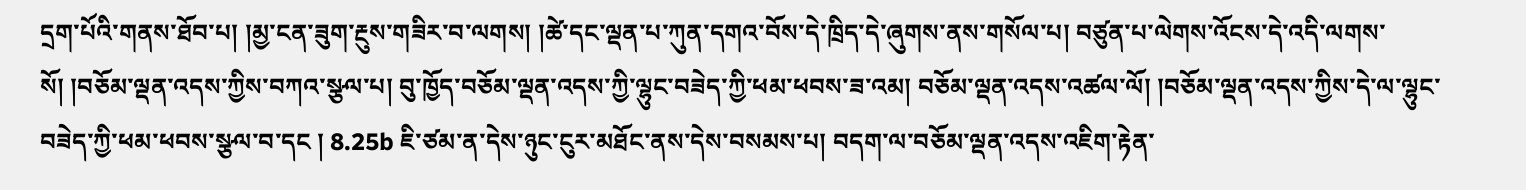དྲག་པོའི་གནས་ཐོབ་པ། །མྱ་ངན་ཟུག་རྔུས་གཟིར་བ་ལགས། །ཚེ་དང་ལྡན་པ་ཀུན་དགའ་བོས་དེ་ཁྲིད་དེ་ཞུགས་ནས་གསོལ་པ། བཙུན་པ་ལེགས་འོངས་དེ་འདི་ལགས་སོ། །བཅོམ་ལྡན་འདས་ཀྱིས་བཀའ་སྩལ་པ། བུ་ཁྱོད་བཅོམ་ལྡན་འདས་ཀྱི་ལྷུང་བཟེད་ཀྱི་ཕམ་ཕབས་ཟ་འམ། བཅོམ་ལྡན་འདས་འཚལ་ལོ། །བཅོམ་ལྡན་འདས་ཀྱིས་དེ་ལ་ལྷུང་བཟེད་ཀྱི་ཕམ་ཕབས་སྩལ་བ་དང ། 8.25b ཇི་ཙམ་ན་དེས་ཉུང་ངུར་མཐོང་ནས་དེས་བསམས་པ། བདག་ལ་བཅོམ་ལྡན་འདས་འཇིག་རྟེན་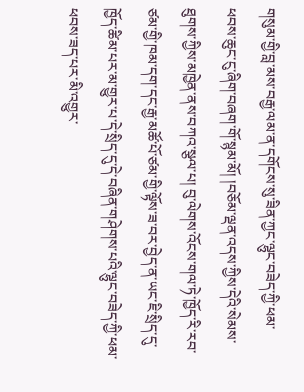གསུམ་གྱི་བླ་མས་བརྒྱ་ལམ་ན་དགོངས་སུ་ཟིན་ཀྱང་ལྷུང་བཟེད་ཀྱི་ཕམ་ཕབས་ཆུང་ངུ་ཞིག་བཞག་གོ་སྙམ་མོ། །བཅོམ་ལྡན་འདས་ཀྱིས་དེའི་སེམས་ཐུགས་ཀྱིས་མཁྱེན་ནས་བཀའ་སྩལ་པ། བུ་ལེགས་འོངས་གལ་ཏེ་ཁྱོད་རི་རབ་ཙམ་གྱི་ཁམ་དག་དང་རྒྱ་མཚོ་པོ་ཙམ་གྱི་ལྟོས་ཟ་བར་བྱེད་ན་ཡང་ཇི་སྲིད་དུ་ཁྱོད་ཚིམ་པར་མ་གྱུར་པ་དེ་སྲིད་དུ་དེ་བཞིན་གཤེགས་པའི་ལྷུང་བཟེད་ཀྱི་ཕམ་ཕབས་ཟད་པར་མི་འགྱུར་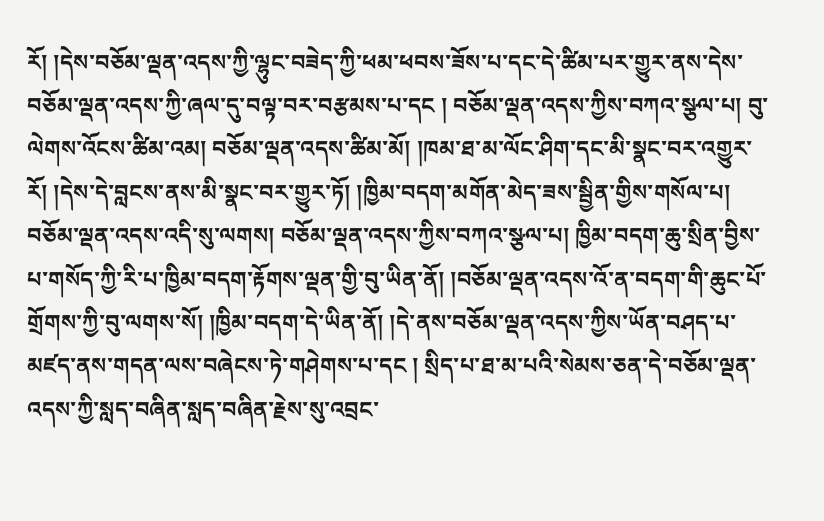རོ། །དེས་བཅོམ་ལྡན་འདས་ཀྱི་ལྷུང་བཟེད་ཀྱི་ཕམ་ཕབས་ཟོས་པ་དང་དེ་ཚིམ་པར་གྱུར་ནས་དེས་བཅོམ་ལྡན་འདས་ཀྱི་ཞལ་དུ་བལྟ་བར་བརྩམས་པ་དང ། བཅོམ་ལྡན་འདས་ཀྱིས་བཀའ་སྩལ་པ། བུ་ལེགས་འོངས་ཚིམ་འམ། བཅོམ་ལྡན་འདས་ཚིམ་མོ། །ཁམ་ཐ་མ་ལོང་ཤིག་དང་མི་སྣང་བར་འགྱུར་རོ། །དེས་དེ་བླངས་ནས་མི་སྣང་བར་གྱུར་ཏོ། །ཁྱིམ་བདག་མགོན་མེད་ཟས་སྦྱིན་གྱིས་གསོལ་པ། བཅོམ་ལྡན་འདས་འདི་སུ་ལགས། བཅོམ་ལྡན་འདས་ཀྱིས་བཀའ་སྩལ་པ། ཁྱིམ་བདག་ཆུ་སྲིན་བྱིས་པ་གསོད་ཀྱི་རི་པ་ཁྱིམ་བདག་རྟོགས་ལྡན་གྱི་བུ་ཡིན་ནོ། །བཅོམ་ལྡན་འདས་འོ་ན་བདག་གི་ཆུང་པོ་གྲོགས་ཀྱི་བུ་ལགས་སོ། །ཁྱིམ་བདག་དེ་ཡིན་ནོ། །དེ་ནས་བཅོམ་ལྡན་འདས་ཀྱིས་ཡོན་བཤད་པ་མཛད་ནས་གདན་ལས་བཞེངས་ཏེ་གཤེགས་པ་དང ། སྲིད་པ་ཐ་མ་པའི་སེམས་ཅན་དེ་བཅོམ་ལྡན་འདས་ཀྱི་སླད་བཞིན་སླད་བཞིན་རྗེས་སུ་འབྲང་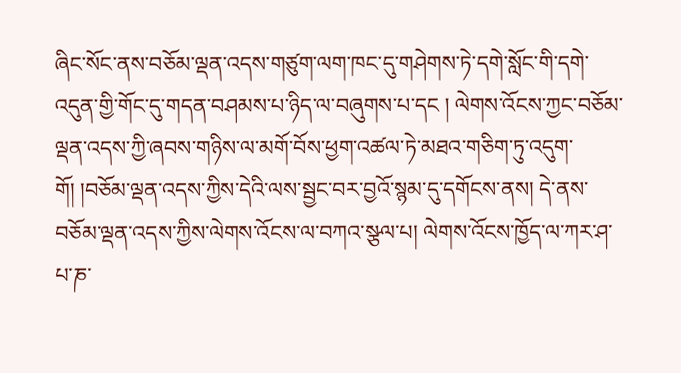ཞིང་སོང་ནས་བཅོམ་ལྡན་འདས་གཙུག་ལག་ཁང་དུ་གཤེགས་ཏེ་དགེ་སློང་གི་དགེ་འདུན་གྱི་གོང་དུ་གདན་བཤམས་པ་ཉིད་ལ་བཞུགས་པ་དང ། ལེགས་འོངས་ཀྱང་བཅོམ་ལྡན་འདས་ཀྱི་ཞབས་གཉིས་ལ་མགོ་བོས་ཕྱག་འཚལ་ཏེ་མཐའ་གཅིག་ཏུ་འདུག་གོ། །བཅོམ་ལྡན་འདས་ཀྱིས་དེའི་ལས་སྦྱང་བར་བྱའོ་སྙམ་དུ་དགོངས་ནས། དེ་ནས་བཅོམ་ལྡན་འདས་ཀྱིས་ལེགས་འོངས་ལ་བཀའ་སྩལ་པ། ལེགས་འོངས་ཁྱོད་ལ་ཀར་ཤ་པ་ཎ་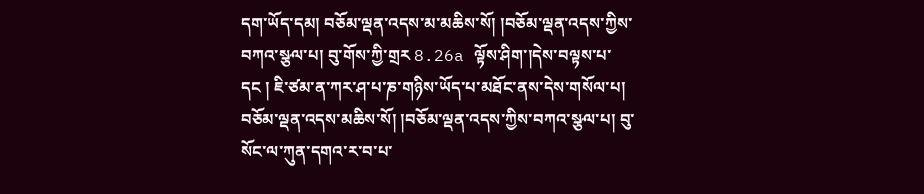དག་ཡོད་དམ། བཅོམ་ལྡན་འདས་མ་མཆིས་སོ། །བཅོམ་ལྡན་འདས་ཀྱིས་བཀའ་སྩལ་པ། བུ་གོས་ཀྱི་གྲར 8.26a ལྟོས་ཤིག་།དེས་བལྟས་པ་དང ། ཇི་ཙམ་ན་ཀར་ཤ་པ་ཎ་གཉིས་ཡོད་པ་མཐོང་ནས་དེས་གསོལ་པ། བཅོམ་ལྡན་འདས་མཆིས་སོ། །བཅོམ་ལྡན་འདས་ཀྱིས་བཀའ་སྩལ་པ། བུ་སོང་ལ་ཀུན་དགའ་ར་བ་པ་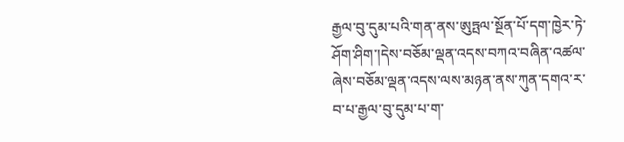རྒྱལ་བུ་དུམ་པའི་གན་ནས་ཨུཏྤལ་སྔོན་པོ་དག་ཁྱེར་ཏེ་ཤོག་ཤིག་།དེས་བཅོམ་ལྡན་འདས་བཀའ་བཞིན་འཚལ་ཞེས་བཅོམ་ལྡན་འདས་ལས་མཉན་ནས་ཀུན་དགའ་ར་བ་པ་རྒྱལ་བུ་དུམ་པ་ག་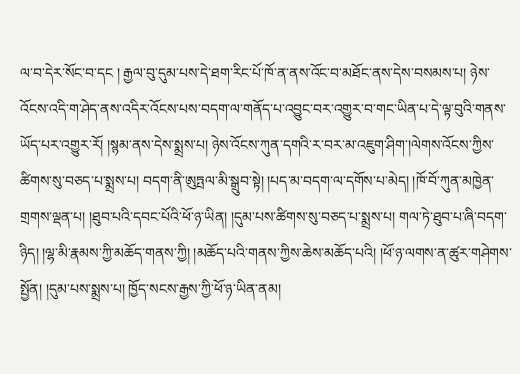ལ་བ་དེར་སོང་བ་དང ། རྒྱལ་བུ་དུམ་པས་དེ་ཐག་རིང་པོ་ཁོ་ན་ནས་འོང་བ་མཐོང་ནས་དེས་བསམས་པ། ཉེས་འོངས་འདི་ག་ཤེད་ནས་འདིར་འོངས་པས་བདག་ལ་གནོད་པ་འབྱུང་བར་འགྱུར་བ་གང་ཡིན་པ་དེ་ལྟ་བུའི་གནས་ཡོད་པར་འགྱུར་རོ། །སྙམ་ནས་དེས་སྨྲས་པ། ཉེས་འོངས་ཀུན་དགའི་ར་བར་མ་འཇུག་ཤིག་།ལེགས་འོངས་ཀྱིས་ཚིགས་སུ་བཅད་པ་སྨྲས་པ། བདག་ནི་ཨུཏྤལ་མི་སྒྲུབ་སྟེ། །པད་མ་བདག་ལ་དགོས་པ་མེད། །ཁོ་བོ་ཀུན་མཁྱེན་གྲགས་ལྡན་པ། །ཐུབ་པའི་དབང་པོའི་ཕོ་ཉ་ཡིན། །དུམ་པས་ཚིགས་སུ་བཅད་པ་སྨྲས་པ། གལ་ཏེ་ཐུབ་པ་ཞི་བདག་ཉིད། །ལྷ་མི་རྣམས་ཀྱི་མཆོད་གནས་ཀྱི། །མཆོད་པའི་གནས་ཀྱིས་ཆེས་མཆོད་པའི། །ཕོ་ཉ་ལགས་ན་ཚུར་གཤེགས་སྤྱོན། །དུམ་པས་སྨྲས་པ། ཁྱོད་སངས་རྒྱས་ཀྱི་ཕོ་ཉ་ཡིན་ནམ།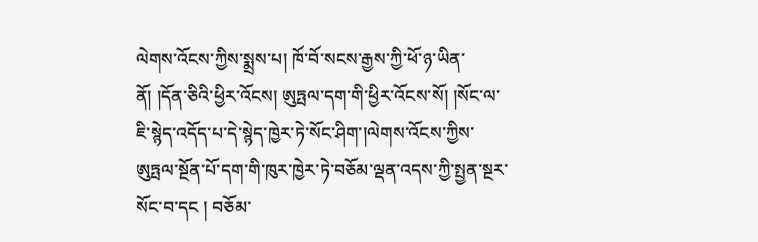ལེགས་འོངས་ཀྱིས་སྨྲས་པ། ཁོ་བོ་སངས་རྒྱས་ཀྱི་ཕོ་ཉ་ཡིན་ནོ། །དོན་ཅིའི་ཕྱིར་འོངས། ཨུཏྤལ་དག་གི་ཕྱིར་འོངས་སོ། །སོང་ལ་ཇི་སྙེད་འདོད་པ་དེ་སྙེད་ཁྱེར་ཏེ་སོང་ཤིག་།ལེགས་འོངས་ཀྱིས་ཨུཏྤལ་སྔོན་པོ་དག་གི་ཁུར་ཁྱེར་ཏེ་བཅོམ་ལྡན་འདས་ཀྱི་སྤྱན་སྔར་སོང་བ་དང ། བཅོམ་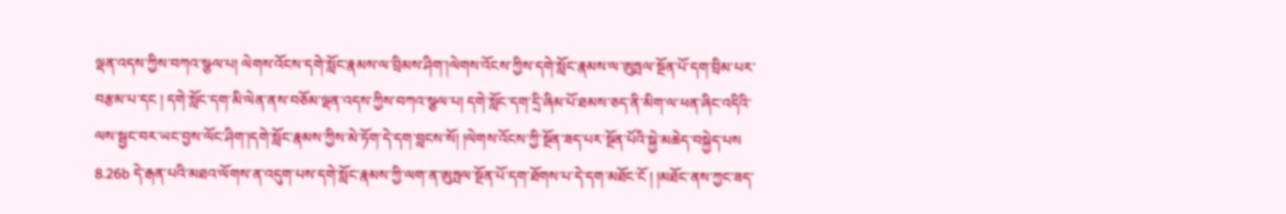ལྡན་འདས་ཀྱིས་བཀའ་སྩལ་པ། ལེགས་འོངས་དགེ་སློང་རྣམས་ལ་བྲིམས་ཤིག་།ལེགས་འོངས་ཀྱིས་དགེ་སློང་རྣམས་ལ་ཨུཏྤལ་སྔོན་པོ་དག་བྲིམ་པར་བརྩམ་པ་དང ། དགེ་སློང་དག་མི་ལེན་ནས་བཅོམ་ལྡན་འདས་ཀྱིས་བཀའ་སྩལ་པ། དགེ་སློང་དག་དྲི་ཞིམ་པོ་ཐམས་ཅད་ནི་མིག་ལ་ཕན་ཞིང་འདིའི་ལས་སྦྱང་བར་ཡང་བྱས་ལོང་ཤིག་།དགེ་སློང་རྣམས་ཀྱིས་མེ་ཏོག་དེ་དག་བླངས་སོ། །ལེགས་འོངས་ཀྱི་སྔོན་ཟད་པར་སྔོན་པོའི་སྐྱེ་མཆེད་བསྐྱེད་པས 8.26b དེ་རྒན་པའི་མཐའ་ལོགས་ན་འདུག་པས་དགེ་སློང་རྣམས་ཀྱི་ལག་ན་ཨུཏྤལ་སྔོན་པོ་དག་ཐོགས་པ་དེ་དག་མཐོང་ངོ ། །མཐོང་ནས་ཀྱང་ཟད་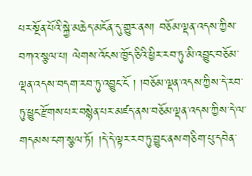པར་སྔོན་པོའི་སྐྱེ་མཆེད་མངོན་དུ་གྱུར་ནས། བཅོམ་ལྡན་འདས་ཀྱིས་བཀའ་སྩལ་པ། ལེགས་འོངས་ཁྱོད་ཅིའི་ཕྱིར་རབ་ཏུ་མི་འབྱུང་བཅོམ་ལྡན་འདས་བདག་རབ་ཏུ་འབྱུང་ངོ ། །བཅོམ་ལྡན་འདས་ཀྱིས་དེ་རབ་ཏུ་ཕྱུང་རྫོགས་པར་བསྙེན་པར་མཛད་ནས་བཅོམ་ལྡན་འདས་ཀྱིས་དེ་ལ་གདམས་ངག་སྩལ་ཏོ། །དེ་དེ་ལྟར་རབ་ཏུ་བྱུང་ནས་གཅིག་པུ་དབེན་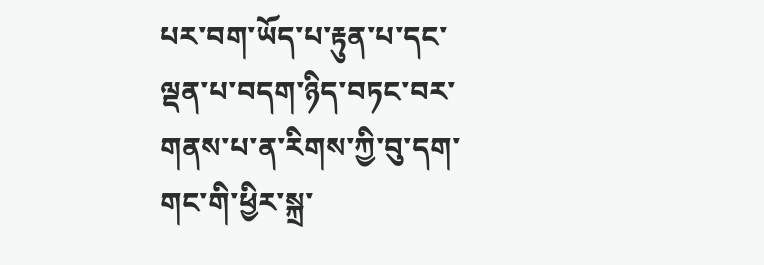པར་བག་ཡོད་པ་རྟུན་པ་དང་ལྡན་པ་བདག་ཉིད་བཏང་བར་གནས་པ་ན་རིགས་ཀྱི་བུ་དག་གང་གི་ཕྱིར་སྐྲ་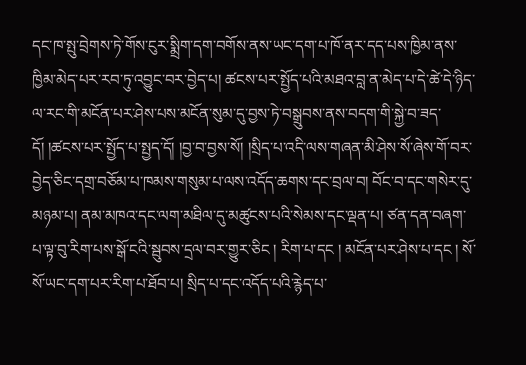དང་ཁ་སྤུ་བྲེགས་ཏེ་གོས་ངུར་སྨྲིག་དག་བགོས་ནས་ཡང་དག་པ་ཁོ་ནར་དད་པས་ཁྱིམ་ནས་ཁྱིམ་མེད་པར་རབ་ཏུ་འབྱུང་བར་བྱེད་པ། ཚངས་པར་སྤྱོད་པའི་མཐའ་བླ་ན་མེད་པ་དེ་ཚེ་དེ་ཉིད་ལ་རང་གི་མངོན་པར་ཤེས་པས་མངོན་སུམ་དུ་བྱས་ཏེ་བསྒྲུབས་ནས་བདག་གི་སྐྱེ་བ་ཟད་དོ། །ཚངས་པར་སྤྱོད་པ་སྤྱད་དོ། །བྱ་བ་བྱས་སོ། །སྲིད་པ་འདི་ལས་གཞན་མི་ཤེས་སོ་ཞེས་གོ་བར་བྱེད་ཅིང་དགྲ་བཅོམ་པ་ཁམས་གསུམ་པ་ལས་འདོད་ཆགས་དང་བྲལ་བ། བོང་བ་དང་གསེར་དུ་མཉམ་པ། ནམ་མཁའ་དང་ལག་མཐིལ་དུ་མཚུངས་པའི་སེམས་དང་ལྡན་པ། ཙན་དན་བཞག་པ་ལྟ་བུ་རིག་པས་སྒོ་ངའི་སྦུབས་དྲལ་བར་གྱུར་ཅིང ། རིག་པ་དང ། མངོན་པར་ཤེས་པ་དང ། སོ་སོ་ཡང་དག་པར་རིག་པ་ཐོབ་པ། སྲིད་པ་དང་འདོད་པའི་རྙེད་པ་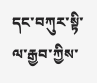དང་བཀུར་སྟི་ལ་རྒྱབ་ཀྱིས་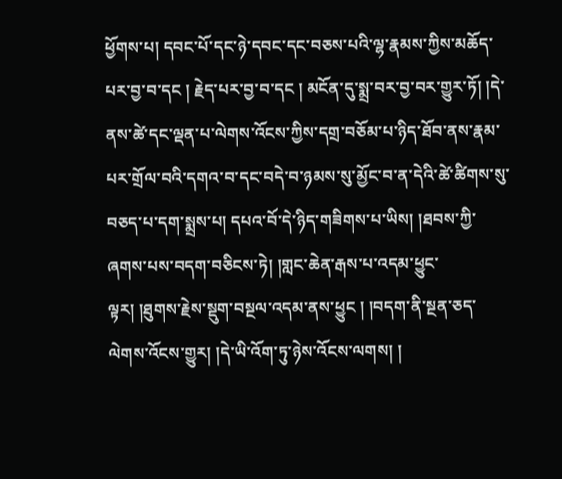ཕྱོགས་པ། དབང་པོ་དང་ཉེ་དབང་དང་བཅས་པའི་ལྷ་རྣམས་ཀྱིས་མཆོད་པར་བྱ་བ་དང ། རྗེད་པར་བྱ་བ་དང ། མངོན་དུ་སྨྲ་བར་བྱ་བར་གྱུར་ཏོ། །དེ་ནས་ཚེ་དང་ལྡན་པ་ལེགས་འོངས་ཀྱིས་དགྲ་བཅོམ་པ་ཉིད་ཐོབ་ནས་རྣམ་པར་གྲོལ་བའི་དགའ་བ་དང་བདེ་བ་ཉམས་སུ་མྱོང་བ་ན་དེའི་ཚེ་ཚིགས་སུ་བཅད་པ་དག་སྨྲས་པ། དཔའ་བོ་དེ་ཉིད་གཟིགས་པ་ཡིས། །ཐབས་ཀྱི་ཞགས་པས་བདག་བཅིངས་ཏེ། །གླང་ཆེན་རྒས་པ་འདམ་ཕྱུང་ལྟར། །ཐུགས་རྗེས་སྡུག་བསྔལ་འདམ་ནས་ཕྱུང ། །བདག་ནི་སྔན་ཅད་ལེགས་འོངས་གྱུར། །དེ་ཡི་འོག་ཏུ་ཉེས་འོངས་ལགས། །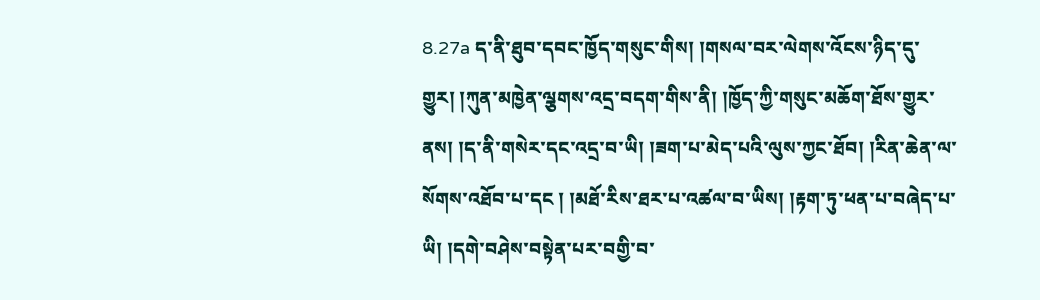8.27a ད་ནི་ཐུབ་དབང་ཁྱོད་གསུང་གིས། །གསལ་བར་ལེགས་འོངས་ཉིད་དུ་གྱུར། །ཀུན་མཁྱེན་ལྕགས་འདྲ་བདག་གིས་ནི། །ཁྱོད་ཀྱི་གསུང་མཆོག་ཐོས་གྱུར་ནས། །ད་ནི་གསེར་དང་འདྲ་བ་ཡི། །ཟག་པ་མེད་པའི་ལུས་ཀྱང་ཐོབ། །རིན་ཆེན་ལ་སོགས་འཐོབ་པ་དང ། །མཐོ་རིས་ཐར་པ་འཚལ་བ་ཡིས། །རྟག་ཏུ་ཕན་པ་བཞེད་པ་ཡི། །དགེ་བཤེས་བསྟེན་པར་བགྱི་བ་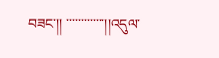བཟང་།། ་་་་་་་་་་་་་།།འདུལ་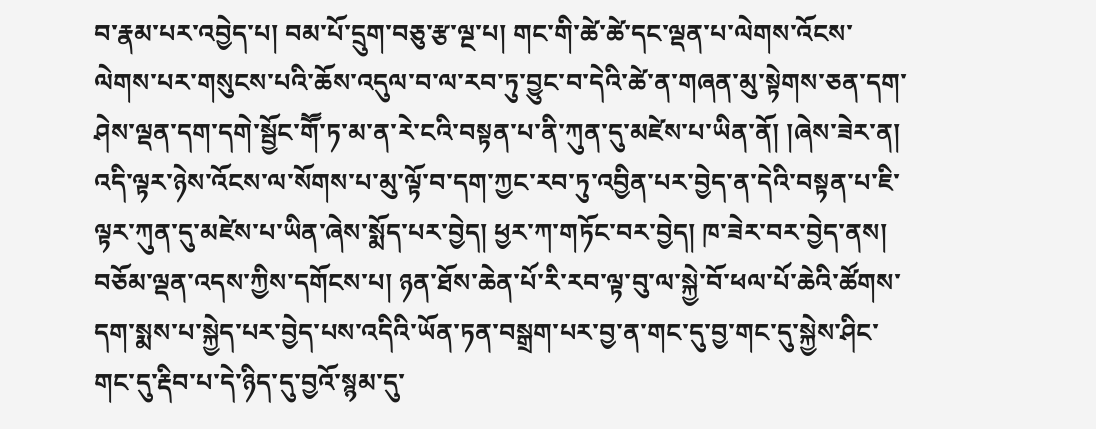བ་རྣམ་པར་འབྱེད་པ། བམ་པོ་དྲུག་བཅུ་རྩ་ལྔ་པ། གང་གི་ཚེ་ཚེ་དང་ལྡན་པ་ལེགས་འོངས་ལེགས་པར་གསུངས་པའི་ཆོས་འདུལ་བ་ལ་རབ་ཏུ་བྱུང་བ་དེའི་ཚེ་ན་གཞན་མུ་སྟེགས་ཅན་དག་ཤེས་ལྡན་དག་དགེ་སྦྱོང་གཽ་ཏ་མ་ན་རེ་ངའི་བསྟན་པ་ནི་ཀུན་དུ་མཛེས་པ་ཡིན་ནོ། །ཞེས་ཟེར་ན། འདི་ལྟར་ཉེས་འོངས་ལ་སོགས་པ་མུ་ལྟོ་བ་དག་ཀྱང་རབ་ཏུ་འབྱིན་པར་བྱེད་ན་དེའི་བསྟན་པ་ཇི་ལྟར་ཀུན་དུ་མཛེས་པ་ཡིན་ཞེས་སྨོད་པར་བྱེད། ཕྱར་ཀ་གཏོང་བར་བྱེད། ཁ་ཟེར་བར་བྱེད་ནས། བཅོམ་ལྡན་འདས་ཀྱིས་དགོངས་པ། ཉན་ཐོས་ཆེན་པོ་རི་རབ་ལྟ་བུ་ལ་སྐྱེ་བོ་ཕལ་པོ་ཆེའི་ཚོགས་དག་སྨས་པ་སྐྱེད་པར་བྱེད་པས་འདིའི་ཡོན་ཏན་བསྒྲག་པར་བྱ་ན་གང་དུ་བྱ་གང་དུ་སྐྱེས་ཤིང་གང་དུ་རྡིབ་པ་དེ་ཉིད་དུ་བྱའོ་སྙམ་དུ་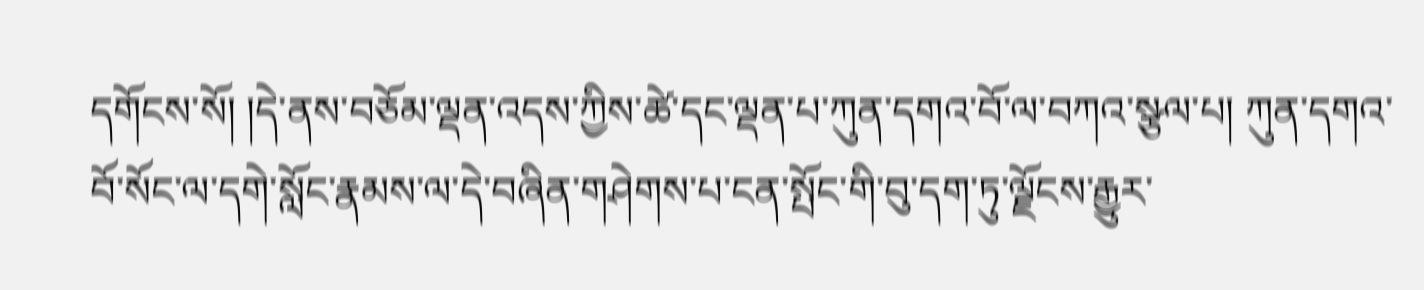དགོངས་སོ། །དེ་ནས་བཅོམ་ལྡན་འདས་ཀྱིས་ཚེ་དང་ལྡན་པ་ཀུན་དགའ་བོ་ལ་བཀའ་སྩལ་པ། ཀུན་དགའ་བོ་སོང་ལ་དགེ་སློང་རྣམས་ལ་དེ་བཞིན་གཤེགས་པ་ངན་སྤོང་གི་བུ་དག་ཏུ་ལྗོངས་རྒྱུར་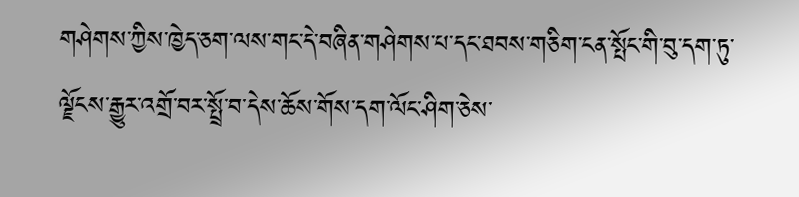གཤེགས་ཀྱིས་ཁྱེད་ཅག་ལས་གང་དེ་བཞིན་གཤེགས་པ་དང་ཐབས་གཅིག་ངན་སྤོང་གི་བུ་དག་ཏུ་ལྗོངས་རྒྱུར་འགྲོ་བར་སྤྲོ་བ་དེས་ཆོས་གོས་དག་ལོང་ཤིག་ཅེས་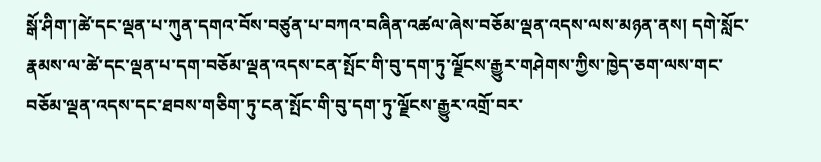སྒོ་ཤིག་།ཚེ་དང་ལྡན་པ་ཀུན་དགའ་བོས་བཙུན་པ་བཀའ་བཞིན་འཚལ་ཞེས་བཅོམ་ལྡན་འདས་ལས་མཉན་ནས། དགེ་སློང་རྣམས་ལ་ཚེ་དང་ལྡན་པ་དག་བཅོམ་ལྡན་འདས་ངན་སྤོང་གི་བུ་དག་ཏུ་ལྗོངས་རྒྱུར་གཤེགས་ཀྱིས་ཁྱེད་ཅག་ལས་གང་བཅོམ་ལྡན་འདས་དང་ཐབས་གཅིག་ཏུ་ངན་སྤོང་གི་བུ་དག་ཏུ་ལྗོངས་རྒྱུར་འགྲོ་བར་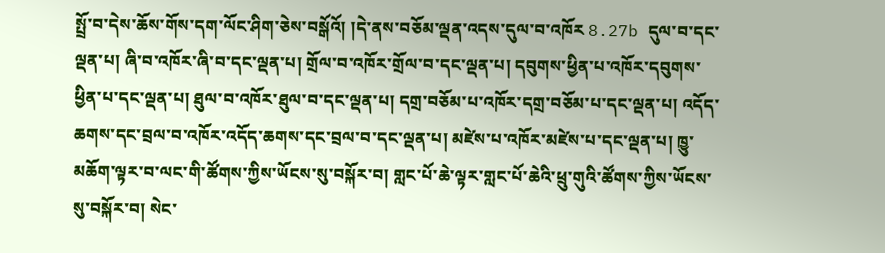སྤྲོ་བ་དེས་ཆོས་གོས་དག་ལོང་ཤིག་ཅེས་བསྒོའོ། །དེ་ནས་བཅོམ་ལྡན་འདས་དུལ་བ་འཁོར 8.27b དུལ་བ་དང་ལྡན་པ། ཞི་བ་འཁོར་ཞི་བ་དང་ལྡན་པ། གྲོལ་བ་འཁོར་གྲོལ་བ་དང་ལྡན་པ། དབུགས་ཕྱིན་པ་འཁོར་དབུགས་ཕྱིན་པ་དང་ལྡན་པ། ཐུལ་བ་འཁོར་ཐུལ་བ་དང་ལྡན་པ། དགྲ་བཅོམ་པ་འཁོར་དགྲ་བཅོམ་པ་དང་ལྡན་པ། འདོད་ཆགས་དང་བྲལ་བ་འཁོར་འདོད་ཆགས་དང་བྲལ་བ་དང་ལྡན་པ། མཛེས་པ་འཁོར་མཛེས་པ་དང་ལྡན་པ། ཁྱུ་མཆོག་ལྟར་བ་ལང་གི་ཚོགས་ཀྱིས་ཡོངས་སུ་བསྐོར་བ། གླང་པོ་ཆེ་ལྟར་གླང་པོ་ཆེའི་ཕྲུ་གུའི་ཚོགས་ཀྱིས་ཡོངས་སུ་བསྐོར་བ། སེང་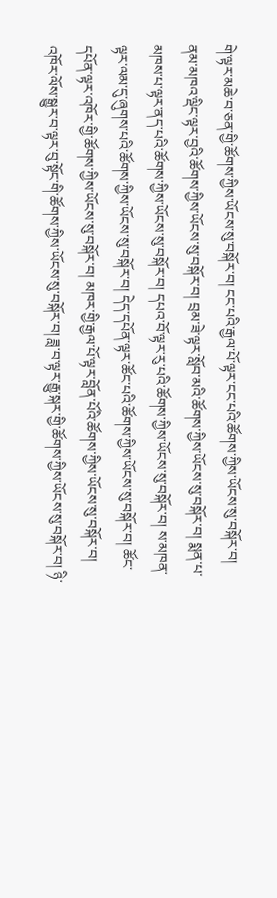གེ་ལྟར་མཆེ་བ་ཅན་གྱི་ཚོགས་ཀྱིས་ཡོངས་སུ་བསྐོར་བ། ངང་པའི་རྒྱལ་པོ་ལྟར་ངང་པའི་ཚོགས་ཀྱིས་ཡོངས་སུ་བསྐོར་བ། ནམ་མཁའ་ལྡིང་ལྟར་བྱའི་ཚོགས་ཀྱིས་ཡོངས་སུ་བསྐོར་བ། བྲམ་ཟེ་ལྟར་སློབ་མའི་ཚོགས་ཀྱིས་ཡོངས་སུ་བསྐོར་བ། སྨན་པ་མཁས་པ་ལྟར་ནད་པའི་ཚོགས་ཀྱིས་ཡོངས་སུ་བསྐོར་བ། དཔའ་བོ་ལྟར་རུ་པའི་ཚོགས་ཀྱིས་ཡོངས་སུ་བསྐོར་བ། ས་མཁན་ལྟར་ལམ་དུ་ཞུགས་པའི་ཚོགས་ཀྱིས་ཡོངས་སུ་བསྐོར་བ། དེད་དཔོན་ལྟར་ཚོང་པའི་ཚོགས་ཀྱིས་ཡོངས་སུ་བསྐོར་བ། ཚོང་དཔོན་ལྟར་འཁོར་གྱི་ཚོགས་ཀྱིས་ཡོངས་སུ་བསྐོར་བ། མཁར་གྱི་རྒྱལ་པོ་ལྟར་བློན་པོའི་ཚོགས་ཀྱིས་ཡོངས་སུ་བསྐོར་བ། འཁོར་ལོས་སྒྱུར་བ་ལྟར་བུ་སྟོང་གི་ཚོགས་ཀྱིས་ཡོངས་སུ་བསྐོར་བ། ཟླ་བ་ལྟར་རྒྱུ་སྐར་གྱི་ཚོགས་ཀྱིས་ཡོངས་སུ་བསྐོར་བ། ཉི་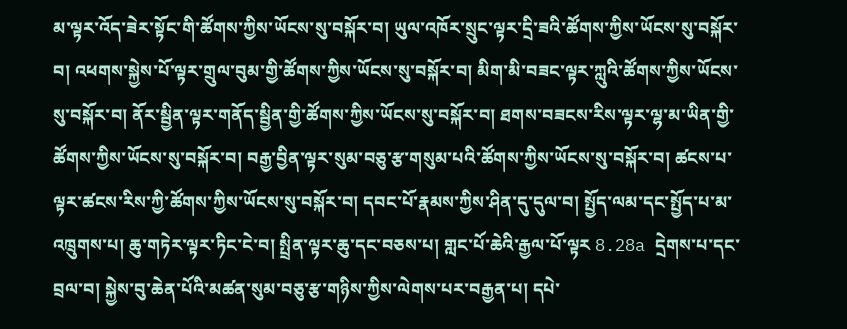མ་ལྟར་འོད་ཟེར་སྟོང་གི་ཚོགས་ཀྱིས་ཡོངས་སུ་བསྐོར་བ། ཡུལ་འཁོར་སྲུང་ལྟར་དྲི་ཟའི་ཚོགས་ཀྱིས་ཡོངས་སུ་བསྐོར་བ། འཕགས་སྐྱེས་པོ་ལྟར་གྲུལ་བུམ་གྱི་ཚོགས་ཀྱིས་ཡོངས་སུ་བསྐོར་བ། མིག་མི་བཟང་ལྟར་ཀླུའི་ཚོགས་ཀྱིས་ཡོངས་སུ་བསྐོར་བ། ནོར་སྦྱིན་ལྟར་གནོད་སྦྱིན་གྱི་ཚོགས་ཀྱིས་ཡོངས་སུ་བསྐོར་བ། ཐགས་བཟངས་རིས་ལྟར་ལྷ་མ་ཡིན་གྱི་ཚོགས་ཀྱིས་ཡོངས་སུ་བསྐོར་བ། བརྒྱ་བྱིན་ལྟར་སུམ་བཅུ་རྩ་གསུམ་པའི་ཚོགས་ཀྱིས་ཡོངས་སུ་བསྐོར་བ། ཚངས་པ་ལྟར་ཚངས་རིས་ཀྱི་ཚོགས་ཀྱིས་ཡོངས་སུ་བསྐོར་བ། དབང་པོ་རྣམས་ཀྱིས་ཤིན་དུ་དུལ་བ། སྤྱོད་ལམ་དང་སྤྱོད་པ་མ་འཁྲུགས་པ། ཆུ་གཏེར་ལྟར་ཏིང་ངེ་བ། སྤྲིན་ལྟར་ཆུ་དང་བཅས་པ། གླང་པོ་ཆེའི་རྒྱལ་པོ་ལྟར 8.28a དྲེགས་པ་དང་བྲལ་བ། སྐྱེས་བུ་ཆེན་པོའི་མཚན་སུམ་བཅུ་རྩ་གཉིས་ཀྱིས་ལེགས་པར་བརྒྱན་པ། དཔེ་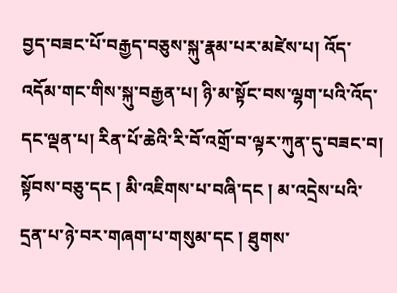བྱད་བཟང་པོ་བརྒྱད་བཅུས་སྐུ་རྣམ་པར་མཛེས་པ། འོད་འདོམ་གང་གིས་སྐུ་བརྒྱན་པ། ཉི་མ་སྟོང་བས་ལྷག་པའི་འོད་དང་ལྡན་པ། རིན་པོ་ཆེའི་རི་བོ་འགྲོ་བ་ལྟར་ཀུན་དུ་བཟང་བ། སྟོབས་བཅུ་དང ། མི་འཇིགས་པ་བཞི་དང ། མ་འདྲེས་པའི་དྲན་པ་ཉེ་བར་གཞག་པ་གསུམ་དང ། ཐུགས་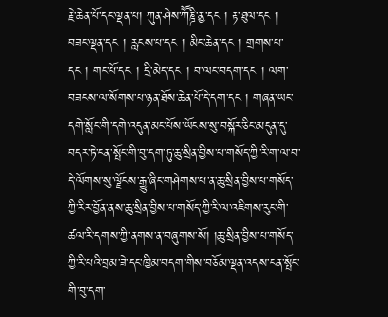རྗེ་ཆེན་པོ་དང་ལྡན་པ། ཀུན་ཤེས་ཀཽཎྜི་ནྱ་དང ། རྟ་ཐུལ་དང ། བཟང་ལྡན་དང ། རླངས་པ་དང ། མིང་ཆེན་དང ། གྲགས་པ་དང ། གང་པོ་དང ། དྲི་མེད་དང ། བ་ལང་བདག་དང ། ལག་བཟངས་ལ་སོགས་པ་ཉན་ཐོས་ཆེན་པོ་དེ་དག་དང ། གཞན་ཡང་དགེ་སློང་གི་དགེ་འདུན་མང་པོས་ཡོངས་སུ་བསྐོར་ཅིང་མདུན་དུ་བདར་ཏེ་ངན་སྤོང་གི་བུ་དག་ཏུ་ཆུ་སྲིན་བྱིས་པ་གསོད་ཀྱི་རི་ག་ལ་བ་དེ་ལོགས་སུ་ལྗོངས་རྒྱུ་ཞིང་གཤེགས་པ་ན་ཆུ་སྲིན་བྱིས་པ་གསོད་ཀྱི་རིར་བྱོན་ནས་ཆུ་སྲིན་བྱིས་པ་གསོད་ཀྱི་རི་ལ་འཇིགས་རུང་གི་ཚལ་རི་དགས་ཀྱི་ནགས་ན་བཞུགས་སོ། །ཆུ་སྲིན་བྱིས་པ་གསོད་ཀྱི་རི་པའི་བྲམ་ཟེ་དང་ཁྱིམ་བདག་གིས་བཅོམ་ལྡན་འདས་ངན་སྤོང་གི་བུ་དག་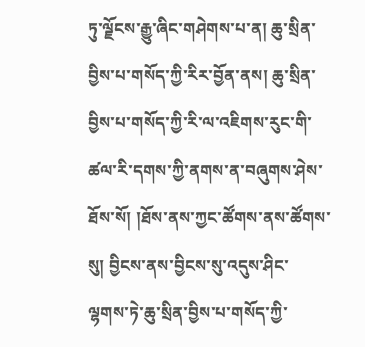ཏུ་ལྗོངས་རྒྱུ་ཞིང་གཤེགས་པ་ན། ཆུ་སྲིན་བྱིས་པ་གསོད་ཀྱི་རིར་བྱོན་ནས། ཆུ་སྲིན་བྱིས་པ་གསོད་ཀྱི་རི་ལ་འཇིགས་རུང་གི་ཚལ་རི་དགས་ཀྱི་ནགས་ན་བཞུགས་ཤེས་ཐོས་སོ། །ཐོས་ནས་ཀྱང་ཚོགས་ནས་ཚོགས་སུ། བྱིངས་ནས་བྱིངས་སུ་འདུས་ཤིང་ལྷགས་ཏེ་ཆུ་སྲིན་བྱིས་པ་གསོད་ཀྱི་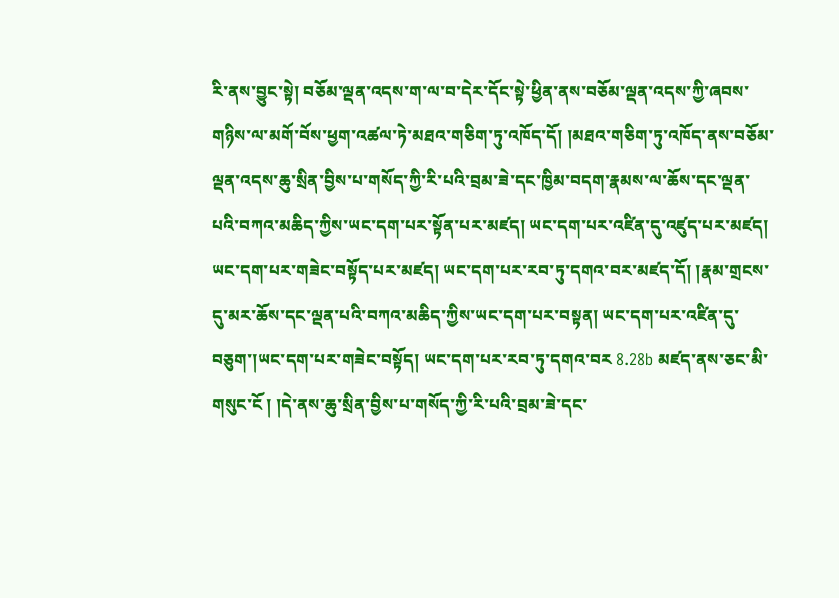རི་ནས་བྱུང་སྟེ། བཅོམ་ལྡན་འདས་ག་ལ་བ་དེར་དོང་སྟེ་ཕྱིན་ནས་བཅོམ་ལྡན་འདས་ཀྱི་ཞབས་གཉིས་ལ་མགོ་བོས་ཕྱག་འཚལ་ཏེ་མཐའ་གཅིག་ཏུ་འཁོད་དོ། །མཐའ་གཅིག་ཏུ་འཁོད་ནས་བཅོམ་ལྡན་འདས་ཆུ་སྲིན་བྱིས་པ་གསོད་ཀྱི་རི་པའི་བྲམ་ཟེ་དང་ཁྱིམ་བདག་རྣམས་ལ་ཆོས་དང་ལྡན་པའི་བཀའ་མཆིད་ཀྱིས་ཡང་དག་པར་སྟོན་པར་མཛད། ཡང་དག་པར་འཛིན་དུ་འཛུད་པར་མཛད། ཡང་དག་པར་གཟེང་བསྟོད་པར་མཛད། ཡང་དག་པར་རབ་ཏུ་དགའ་བར་མཛད་དོ། །རྣམ་གྲངས་དུ་མར་ཆོས་དང་ལྡན་པའི་བཀའ་མཆིད་ཀྱིས་ཡང་དག་པར་བསྟན། ཡང་དག་པར་འཛིན་དུ་བཅུག་།ཡང་དག་པར་གཟེང་བསྟོད། ཡང་དག་པར་རབ་ཏུ་དགའ་བར 8.28b མཛད་ནས་ཅང་མི་གསུང་ངོ ། །དེ་ནས་ཆུ་སྲིན་བྱིས་པ་གསོད་ཀྱི་རི་པའི་བྲམ་ཟེ་དང་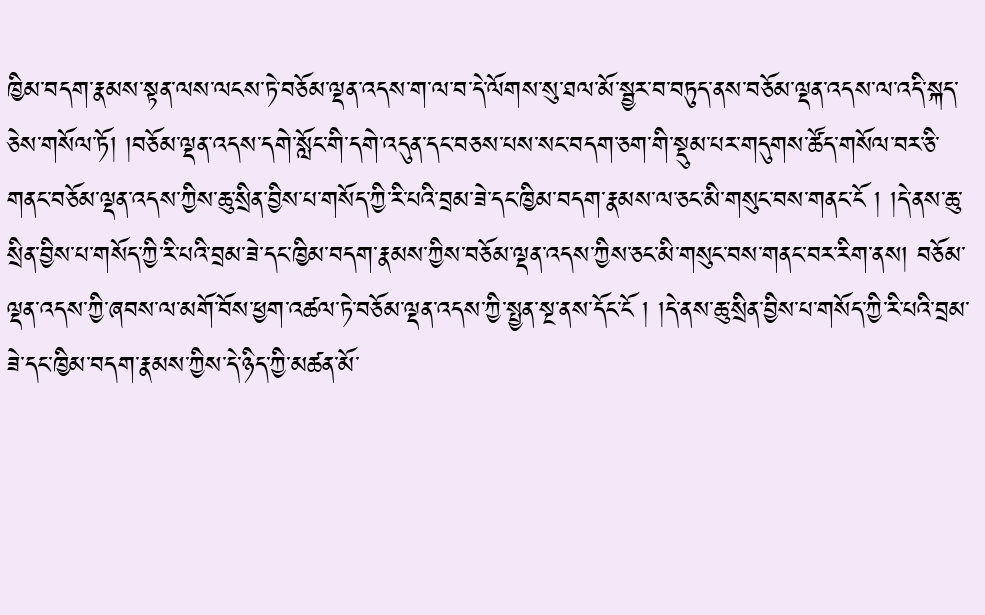ཁྱིམ་བདག་རྣམས་སྟན་ལས་ལངས་ཏེ་བཅོམ་ལྡན་འདས་ག་ལ་བ་དེ་ལོགས་སུ་ཐལ་མོ་སྦྱར་བ་བཏུད་ནས་བཅོམ་ལྡན་འདས་ལ་འདི་སྐད་ཅེས་གསོལ་ཏོ། །བཅོམ་ལྡན་འདས་དགེ་སློང་གི་དགེ་འདུན་དང་བཅས་པས་སང་བདག་ཅག་གི་སྡུམ་པར་གདུགས་ཚོད་གསོལ་བར་ཅི་གནང་བཅོམ་ལྡན་འདས་ཀྱིས་ཆུ་སྲིན་བྱིས་པ་གསོད་ཀྱི་རི་པའི་བྲམ་ཟེ་དང་ཁྱིམ་བདག་རྣམས་ལ་ཅང་མི་གསུང་བས་གནང་ངོ ། །དེ་ནས་ཆུ་སྲིན་བྱིས་པ་གསོད་ཀྱི་རི་པའི་བྲམ་ཟེ་དང་ཁྱིམ་བདག་རྣམས་ཀྱིས་བཅོམ་ལྡན་འདས་ཀྱིས་ཅང་མི་གསུང་བས་གནང་བར་རིག་ནས། བཅོམ་ལྡན་འདས་ཀྱི་ཞབས་ལ་མགོ་བོས་ཕྱག་འཚལ་ཏེ་བཅོམ་ལྡན་འདས་ཀྱི་སྤྱན་སྔ་ནས་དོང་ངོ ། །དེ་ནས་ཆུ་སྲིན་བྱིས་པ་གསོད་ཀྱི་རི་པའི་བྲམ་ཟེ་དང་ཁྱིམ་བདག་རྣམས་ཀྱིས་དེ་ཉིད་ཀྱི་མཚན་མོ་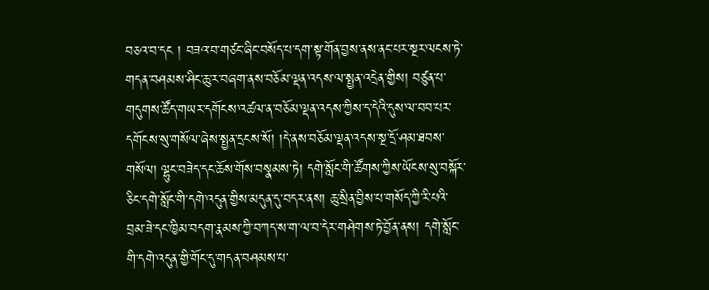བཅའ་བ་དང ། བཟའ་བ་གཙང་ཞིང་བསོད་པ་དག་སྟ་གོན་བྱས་ནས་ནང་པར་སྔར་ལངས་ཏེ་གདན་བཤམས་ཤིང་ཆུ་ར་བཞག་ནས་བཅོམ་ལྡན་འདས་ལ་སྤྱན་འདྲེན་གྱིས། བཙུན་པ་གདུགས་ཚོད་གཡར་དགོངས་འཚལ་ན་བཅོམ་ལྡན་འདས་ཀྱིས་ད་དེའི་དུས་ལ་བབ་པར་དགོངས་སུ་གསོལ་ཞེས་སྤྱན་དྲངས་སོ། །དེ་ནས་བཅོམ་ལྡན་འདས་སྔ་དྲོ་ཤམ་ཐབས་གསོལ། ལྷུང་བཟེད་དང་ཆོས་གོས་བསྣམས་ཏེ། དགེ་སློང་གི་ཚོགས་ཀྱིས་ཡོངས་སུ་བསྐོར་ཅིང་དགེ་སློང་གི་དགེ་འདུན་གྱིས་མདུན་དུ་བདར་ནས། ཆུ་སྲིན་བྱིས་པ་གསོད་ཀྱི་རི་པའི་བྲམ་ཟེ་དང་ཁྱིམ་བདག་རྣམས་ཀྱི་བཀད་ས་ག་ལ་བ་དེར་གཤེགས་ཏེ་བྱོན་ནས། དགེ་སློང་གི་དགེ་འདུན་གྱི་གོང་དུ་གདན་བཤམས་པ་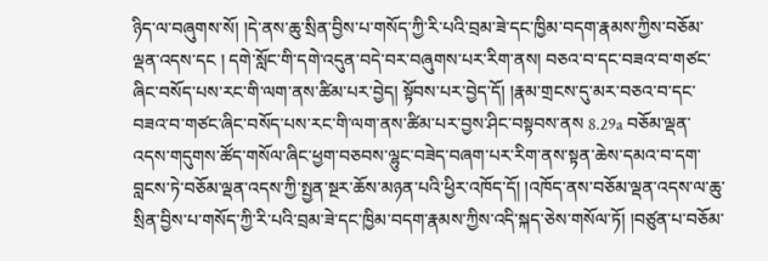ཉིད་ལ་བཞུགས་སོ། །དེ་ནས་ཆུ་སྲིན་བྱིས་པ་གསོད་ཀྱི་རི་པའི་བྲམ་ཟེ་དང་ཁྱིམ་བདག་རྣམས་ཀྱིས་བཅོམ་ལྡན་འདས་དང ། དགེ་སློང་གི་དགེ་འདུན་བདེ་བར་བཞུགས་པར་རིག་ནས། བཅའ་བ་དང་བཟའ་བ་གཙང་ཞིང་བསོད་པས་རང་གི་ལག་ནས་ཚིམ་པར་བྱེད། སྟོབས་པར་བྱེད་དོ། །རྣམ་གྲངས་དུ་མར་བཅའ་བ་དང་བཟའ་བ་གཙང་ཞིང་བསོད་པས་རང་གི་ལག་ནས་ཚིམ་པར་བྱས་ཤིང་བསྟབས་ནས 8.29a བཅོམ་ལྡན་འདས་གདུགས་ཚོད་གསོལ་ཞིང་ཕྱག་བཅབས་ལྷུང་བཟེད་བཞག་པར་རིག་ནས་སྟན་ཆེས་དམའ་བ་དག་བླངས་ཏེ་བཅོམ་ལྡན་འདས་ཀྱི་སྤྱན་སྔར་ཆོས་མཉན་པའི་ཕྱིར་འཁོད་དོ། །འཁོད་ནས་བཅོམ་ལྡན་འདས་ལ་ཆུ་སྲིན་བྱིས་པ་གསོད་ཀྱི་རི་པའི་བྲམ་ཟེ་དང་ཁྱིམ་བདག་རྣམས་ཀྱིས་འདི་སྐད་ཅེས་གསོལ་ཏོ། །བཙུན་པ་བཅོམ་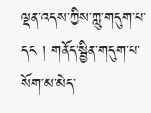ལྡན་འདས་ཀྱིས་ཀླུ་གདུག་པ་དང ། གནོད་སྦྱིན་གདུག་པ་སོག་མ་མེད་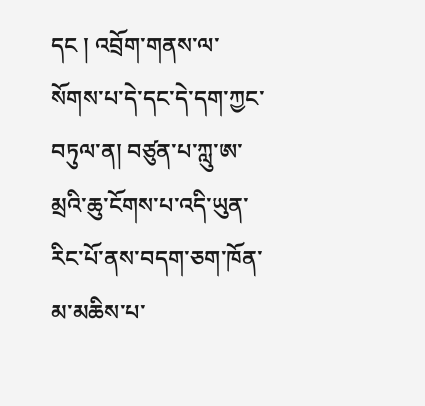དང ། འབྲོག་གནས་ལ་སོགས་པ་དེ་དང་དེ་དག་ཀྱང་བཏུལ་ན། བཙུན་པ་ཀླུ་ཨ་མྲའི་ཆུ་ངོགས་པ་འདི་ཡུན་རིང་པོ་ནས་བདག་ཅག་ཁོན་མ་མཆིས་པ་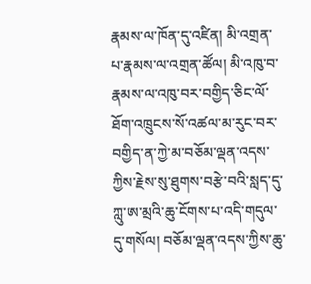རྣམས་ལ་ཁོན་དུ་འཛིན། མི་འགྲན་པ་རྣམས་ལ་འགྲན་ཚོལ། མི་འཁུ་བ་རྣམས་ལ་འཁུ་བར་བགྱིད་ཅིང་ལོ་ཐོག་འཁྲུངས་སོ་འཚལ་མ་རུང་བར་བགྱིད་ན་ཀྱེ་མ་བཅོམ་ལྡན་འདས་ཀྱིས་རྗེས་སུ་ཐུགས་བརྩེ་བའི་སླད་དུ་ཀླུ་ཨ་མྲའི་ཆུ་ངོགས་པ་འདི་གདུལ་དུ་གསོལ། བཅོམ་ལྡན་འདས་ཀྱིས་ཆུ་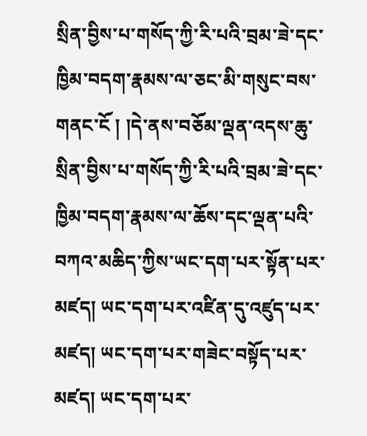སྲིན་བྱིས་པ་གསོད་ཀྱི་རི་པའི་བྲམ་ཟེ་དང་ཁྱིམ་བདག་རྣམས་ལ་ཅང་མི་གསུང་བས་གནང་ངོ ། །དེ་ནས་བཅོམ་ལྡན་འདས་ཆུ་སྲིན་བྱིས་པ་གསོད་ཀྱི་རི་པའི་བྲམ་ཟེ་དང་ཁྱིམ་བདག་རྣམས་ལ་ཆོས་དང་ལྡན་པའི་བཀའ་མཆིད་ཀྱིས་ཡང་དག་པར་སྟོན་པར་མཛད། ཡང་དག་པར་འཛིན་དུ་འཛུད་པར་མཛད། ཡང་དག་པར་གཟེང་བསྟོད་པར་མཛད། ཡང་དག་པར་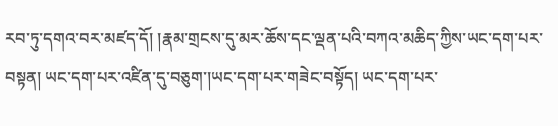རབ་ཏུ་དགའ་བར་མཛད་དོ། །རྣམ་གྲངས་དུ་མར་ཆོས་དང་ལྡན་པའི་བཀའ་མཆིད་ཀྱིས་ཡང་དག་པར་བསྟན། ཡང་དག་པར་འཛིན་དུ་བཅུག་།ཡང་དག་པར་གཟེང་བསྟོད། ཡང་དག་པར་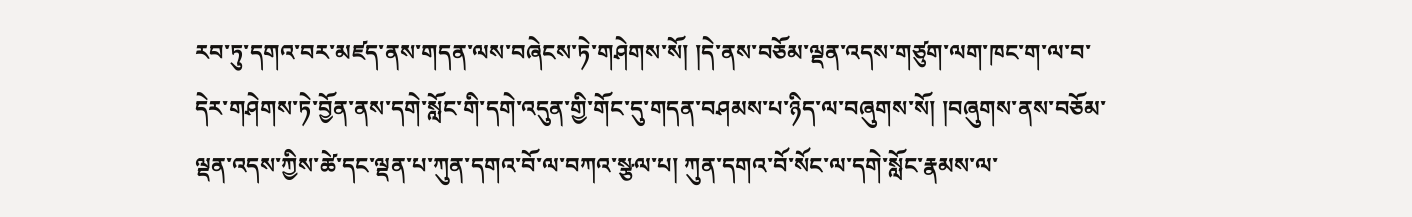རབ་ཏུ་དགའ་བར་མཛད་ནས་གདན་ལས་བཞེངས་ཏེ་གཤེགས་སོ། །དེ་ནས་བཅོམ་ལྡན་འདས་གཙུག་ལག་ཁང་ག་ལ་བ་དེར་གཤེགས་ཏེ་བྱོན་ནས་དགེ་སློང་གི་དགེ་འདུན་གྱི་གོང་དུ་གདན་བཤམས་པ་ཉིད་ལ་བཞུགས་སོ། །བཞུགས་ནས་བཅོམ་ལྡན་འདས་ཀྱིས་ཚེ་དང་ལྡན་པ་ཀུན་དགའ་བོ་ལ་བཀའ་སྩལ་པ། ཀུན་དགའ་བོ་སོང་ལ་དགེ་སློང་རྣམས་ལ་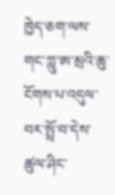ཁྱེད་ཅག་ལས་གང་ཀླུ་ཨ་མྲའི་ཆུ་ངོགས་པ་འདུལ་བར་སྤྲོ་བ་དེས་ཚུལ་ཤིང་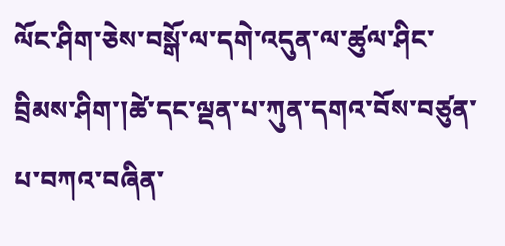ལོང་ཤིག་ཅེས་བསྒོ་ལ་དགེ་འདུན་ལ་ཚུལ་ཤིང་བྲིམས་ཤིག་།ཚེ་དང་ལྡན་པ་ཀུན་དགའ་བོས་བཙུན་པ་བཀའ་བཞིན་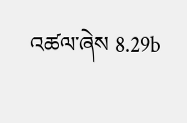འཚལ་ཞེས 8.29b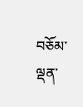བཅོམ་ལྡན་